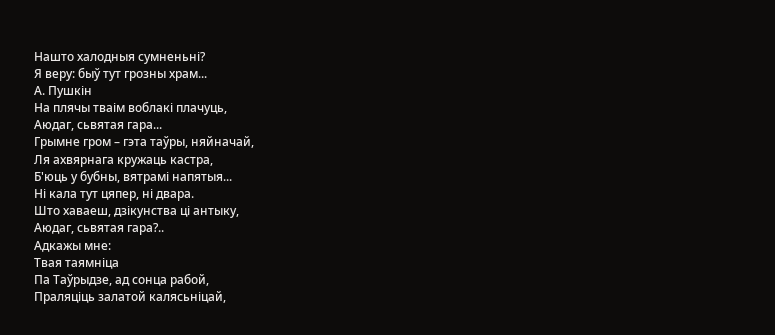Нашто халодныя сумненьні?
Я веру: быў тут грозны храм...
А. Пушкін
На плячы тваім воблакі плачуць,
Аюдаг, сьвятая гара...
Грымне гром – гэта таўры, няйначай,
Ля ахвярнага кружаць кастра,
Б'юць у бубны, вятрамі напятыя...
Ні кала тут цяпер, ні двара.
Што хаваеш, дзікунства ці антыку,
Аюдаг, сьвятая гара?..
Адкажы мне:
Твая таямніца
Па Таўрыдзе, ад сонца рабой,
Праляціць залатой калясьніцай,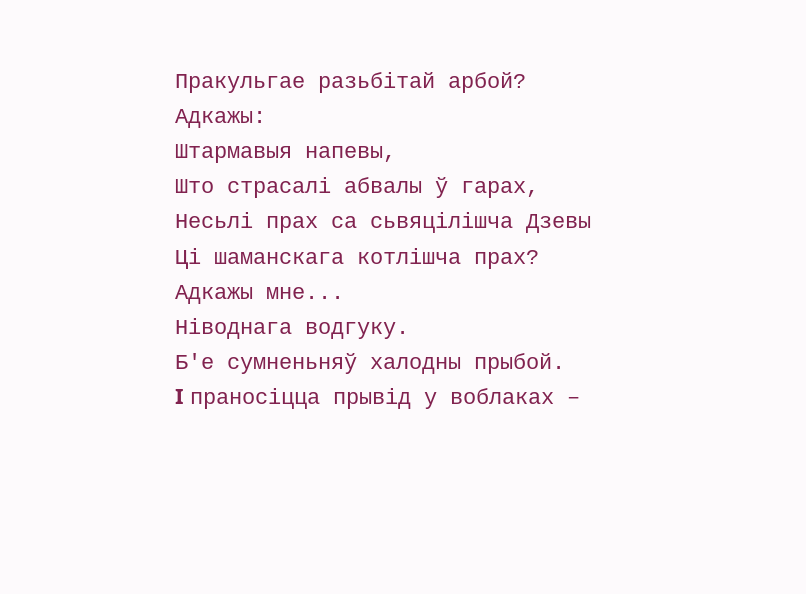Пракульгае разьбітай арбой?
Адкажы:
Штармавыя напевы,
Што страсалі абвалы ў гарах,
Несьлі прах са сьвяцілішча Дзевы
Ці шаманскага котлішча прах?
Адкажы мне...
Ніводнага водгуку.
Б'е сумненьняў халодны прыбой.
I праносіцца прывід у воблаках –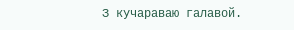З кучараваю галавой.